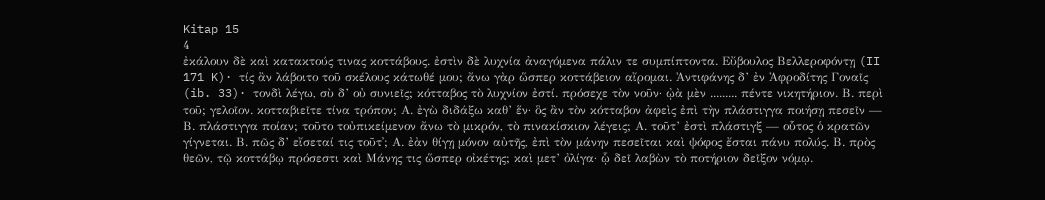Kitap 15
4
ἐκάλουν δὲ καὶ κατακτούς τινας κοττάβους. ἐστὶν δὲ λυχνία ἀναγόμενα πάλιν τε συμπίπτοντα. Εὔβουλος Βελλεροφόντῃ (II 171 K)· τίς ἂν λάβοιτο τοῦ σκέλους κάτωθέ μου; ἄνω γὰρ ὥσπερ κοττάβειον αἴρομαι. Ἀντιφάνης δ’ ἐν Ἀφροδίτης Γοναῖς (ib. 33)· τονδὶ λέγω, σὺ δ’ οὐ συνιεῖς; κότταβος τὸ λυχνίον ἐστί. πρόσεχε τὸν νοῦν· ᾠὰ μὲν ......... πέντε νικητήριον. Β. περὶ τοῦ; γελοῖον. κοτταβιεῖτε τίνα τρόπον; Α. ἐγὼ διδάξω καθ’ ἕν· ὃς ἂν τὸν κότταβον ἀφεὶς ἐπὶ τὴν πλάστιγγα ποιήσῃ πεσεῖν — Β. πλάστιγγα ποίαν; τοῦτο τοὐπικείμενον ἄνω τὸ μικρόν, τὸ πινακίσκιον λέγεις; Α. τοῦτ’ ἐστὶ πλάστιγξ — οὗτος ὁ κρατῶν γίγνεται. Β. πῶς δ’ εἴσεταί τις τοῦτ᾽; Α. ἐὰν θίγῃ μόνον αὐτῆς, ἐπὶ τὸν μάνην πεσεῖται καὶ ψόφος ἔσται πάνυ πολύς. Β. πρὸς θεῶν, τῷ κοττάβῳ πρόσεστι καὶ Μάνης τις ὥσπερ οἰκέτης; καὶ μετ’ ὀλίγα· ᾧ δεῖ λαβὼν τὸ ποτήριον δεῖξον νόμῳ.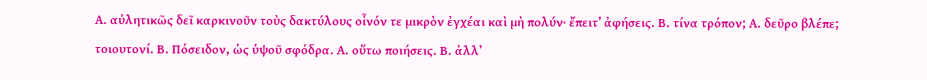Α. αὐλητικῶς δεῖ καρκινοῦν τοὺς δακτύλους οἶνόν τε μικρὸν ἐγχέαι καὶ μὴ πολύν· ἔπειτ’ ἀφήσεις. Β. τίνα τρόπον; Α. δεῦρο βλέπε; τοιουτονί. Β. Πόσειδον, ὡς ὑψοῦ σφόδρα. Α. οὕτω ποιήσεις. Β. ἀλλ’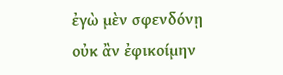ἐγὼ μὲν σφενδόνῃ οὐκ ἂν ἐφικοίμην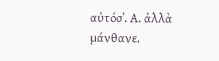αὐτόσ᾽. Α. ἀλλὰ μάνθανε.